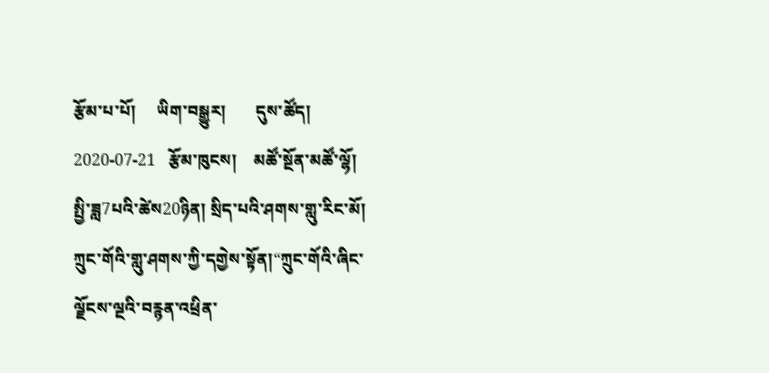རྩོམ་པ་པོ།     ཡིག་བསྒྱུར།       དུས་ཚོད།   2020-07-21   རྩོམ་ཁུངས།    མཚོ་སྔོན་མཚོ་ལྷོ།
སྤྱི་ཟླ7པའི་ཚེས20ཉིན། སྲིད་པའི་ཤགས་གླུ་རིང་མོ། ཀྲུང་གོའི་གླུ་ཤགས་ཀྱི་དགྱེས་སྟོན།“ཀྲུང་གོའི་ཞིང་ལྗོངས་ལྔའི་བརྙན་འཕྲིན་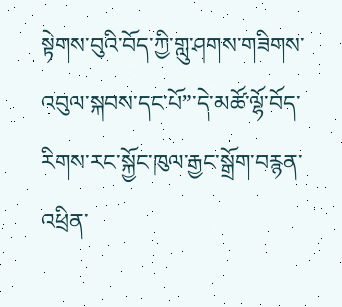སྟེགས་བུའི་བོད་ཀྱི་གླུ་ཤགས་གཟིགས་འབུལ་སྐབས་དང་པོ”་དེ་མཚོ་ལྷོ་བོད་རིགས་རང་སྐྱོང་ཁུལ་རྒྱང་སྒྲོག་བརྙན་འཕྲིན་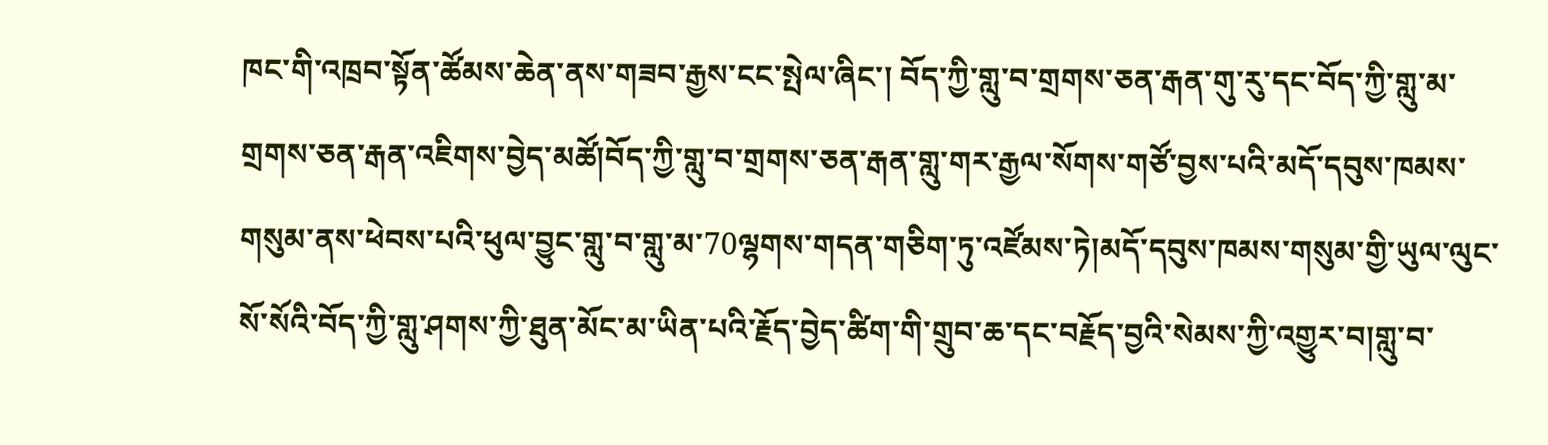ཁང་གི་འཁྲབ་སྟོན་ཚོམས་ཆེན་ནས་གཟབ་རྒྱས་ངང་སྤེལ་ཞིང་། བོད་ཀྱི་གླུ་བ་གྲགས་ཅན་རྒན་གུ་རུ་དང་བོད་ཀྱི་གླུ་མ་གྲགས་ཅན་རྒན་འཇིགས་བྱེད་མཚོ།བོད་ཀྱི་གླུ་བ་གྲགས་ཅན་རྒན་གླུ་གར་རྒྱལ་སོགས་གཙོ་བྱས་པའི་མདོ་དབུས་ཁམས་གསུམ་ནས་ཕེབས་པའི་ཕུལ་བྱུང་གླུ་བ་གླུ་མ་70ལྷགས་གདན་གཅིག་ཏུ་འཛོམས་ཏེ།མདོ་དབུས་ཁམས་གསུམ་གྱི་ཡུལ་ལུང་སོ་སོའི་བོད་ཀྱི་གླུ་ཤགས་ཀྱི་ཐུན་མོང་མ་ཡིན་པའི་རྗོད་བྱེད་ཚིག་གི་གྲུབ་ཆ་དང་བརྗོད་བྱའི་སེམས་ཀྱི་འགྱུར་བ།གླུ་བ་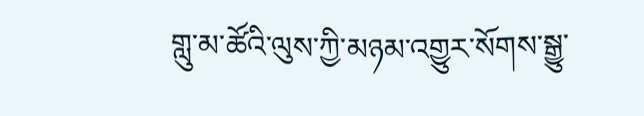གླུ་མ་ཚོའི་ལུས་ཀྱི་མཉམ་འགྱུར་སོགས་སྒྱུ་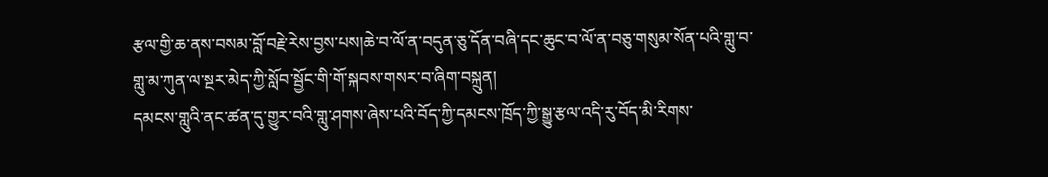རྩལ་གྱི་ཆ་ནས་བསམ་བློ་བརྗེ་རེས་བྱས་པས།ཆེ་བ་ལོ་ན་བདུན་ཅུ་དོན་བཞི་དང་ཆུང་བ་ལོ་ན་བཅུ་གསུམ་སོན་པའི་གླུ་བ་གླུ་མ་ཀུན་ལ་སྔར་མེད་ཀྱི་སློབ་སྦྱོང་གི་གོ་སྐབས་གསར་བ་ཞིག་བསྐྲུན།
དམངས་གླུའི་ནང་ཚན་དུ་གྱུར་བའི་གླུ་ཤགས་ཞེས་པའི་བོད་ཀྱི་དམངས་ཁྲོད་ཀྱི་སྒྱུ་རྩལ་འདི་རུ་བོད་མི་རིགས་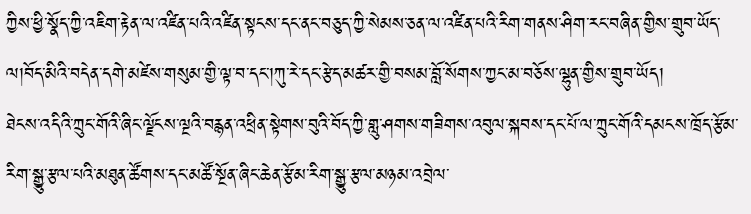ཀྱིས་ཕྱི་སྣོད་ཀྱི་འཇིག་རྟེན་ལ་འཛིན་པའི་འཛིན་སྟངས་དང་ནང་བཅུད་ཀྱི་སེམས་ཅན་ལ་འཛིན་པའི་རིག་གནས་ཤིག་རང་བཞིན་གྱིས་གྲུབ་ཡོད་ལ།བོད་མིའི་བདེན་དགེ་མཛེས་གསུམ་གྱི་ལྟ་བ་དང་།ཀུ་རེ་དང་རྩེད་མཚར་གྱི་བསམ་བློ་སོགས་ཀྱང་མ་བཅོས་ལྷུན་གྱིས་གྲུབ་ཡོད།
ཐེངས་འདིའི་ཀྲུང་གོའི་ཞིང་ལྗོངས་ལྔའི་བརྙན་འཕྲིན་སྟེགས་བུའི་བོད་ཀྱི་གླུ་ཤགས་གཟིགས་འབུལ་སྐབས་དང་པོ་ལ་ཀྲུང་གོའི་དམངས་ཁྲོད་རྩོམ་རིག་སྒྱུ་རྩལ་པའི་མཐུན་ཚོགས་དང་མཚོ་སྔོན་ཞིང་ཆེན་རྩོམ་རིག་སྒྱུ་རྩལ་མཉམ་འབྲེལ་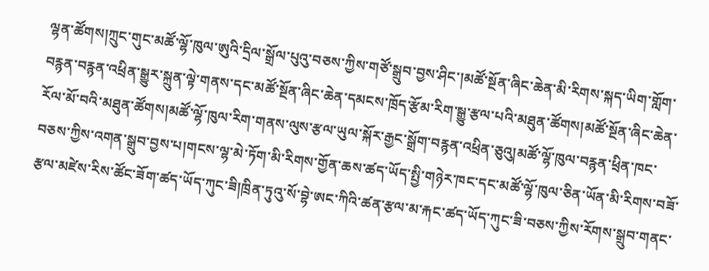ལྷན་ཚོགས།ཀྲུང་གུང་མཚོ་ལྷོ་ཁུལ་ཨུའི་དྲིལ་སྒྲོལ་པུའུ་བཅས་ཀྱིས་གཙོ་སྒྲུབ་བྱས་ཤིང་།མཚོ་སྔོན་ཞིང་ཆེན་མི་རིགས་སྐད་ཡིག་གློག་བརྙན་བརྙན་འཕྲིན་སྒྱུར་སྐྲུན་ལྟེ་གནས་དང་མཚོ་སྔོན་ཞིང་ཆེན་དམངས་ཁྲོད་རྩོམ་རིག་སྒྱུ་རྩལ་པའི་མཐུན་ཚོགས།མཚོ་སྔོན་ཞིང་ཆེན་རོལ་མོ་བའི་མཐུན་ཚོགས།མཚོ་ལྷོ་ཁུལ་རིག་གནས་ལུས་རྩལ་ཡུལ་སྐོར་རྒྱང་སྒྲོག་བརྙན་འཕྲིན་ཅུའུ།མཚོ་ལྷོ་ཁུལ་བརྙན་ཕྲིན་ཁང་བཅས་ཀྱིས་འགན་སྒྲུབ་བྱས་པ།གངས་ལྷ་མེ་ཏོག་མི་རིགས་གྱོན་ཆས་ཚད་ཡོད་སྤྱི་གཉེར་ཁང་དང་མཚོ་ལྷོ་ཁུལ་ཅིན་ཡོན་མི་རིགས་བཟོ་རྩལ་མཛེས་རིས་ཚོང་ཟོག་ཚད་ཡོད་ཀུང་ཟི།ཁྲིན་ཏུའུ་སོ་བྷེ་ཨང་ཀིའི་ཚན་རྩལ་མ་རྐང་ཚད་ཡོད་ཀུང་ཟི་བཅས་ཀྱིས་རོགས་སྒྲུབ་གནང་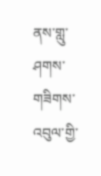ནས་གླུ་ཤགས་གཟིགས་འབུལ་གྱི་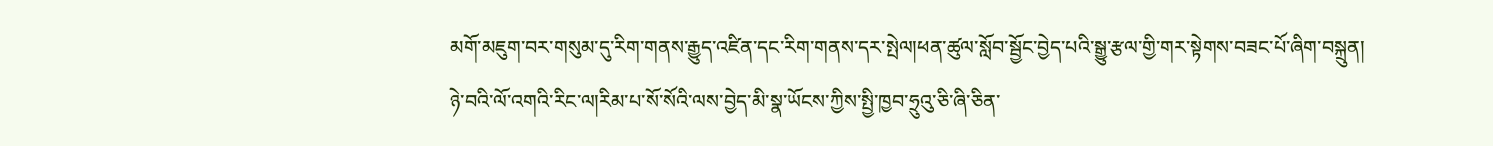མགོ་མཇུག་བར་གསུམ་དུ་རིག་གནས་རྒྱུད་འཛིན་དང་རིག་གནས་དར་སྤེལ།ཕན་ཚུལ་སློབ་སྦྱོང་བྱེད་པའི་སྒྱུ་རྩལ་གྱི་གར་སྟེགས་བཟང་པོ་ཞིག་བསྐྲུན།
ཉེ་བའི་ལོ་འགའི་རིང་ལ།རིམ་པ་སོ་སོའི་ལས་བྱེད་མི་སྣ་ཡོངས་ཀྱིས་སྤྱི་ཁྱབ་ཧྲུའུ་ཅི་ཞི་ཅིན་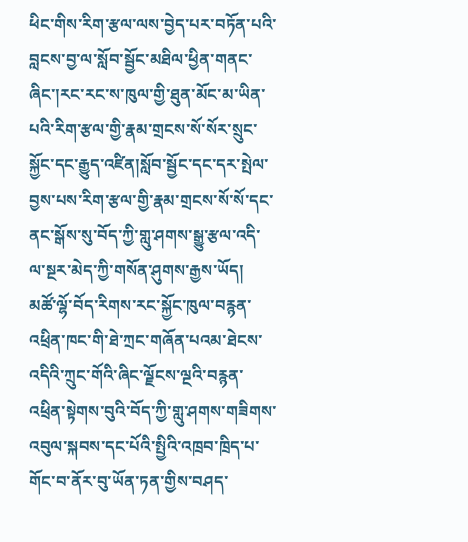ཕིང་གིས་རིག་རྩལ་ལས་བྱེད་པར་བཏོན་པའི་བླངས་བྱ་ལ་སློབ་སྦྱོང་མཐིལ་ཕྱིན་གནང་ཞིང་།རང་རང་ས་ཁུལ་གྱི་ཐུན་མོང་མ་ཡིན་པའི་རིག་རྩལ་གྱི་རྣམ་གྲངས་སོ་སོར་སྲུང་སྐྱོང་དང་རྒྱུད་འཛིན།སློབ་སྦྱོང་དང་དར་སྤེལ་བྱས་པས་རིག་རྩལ་གྱི་རྣམ་གྲངས་སོ་སོ་དང་ནང་སྒོས་སུ་བོད་ཀྱི་གླུ་ཤགས་སྒྱུ་རྩལ་འདི་ལ་སྔར་མེད་ཀྱི་གསོན་ཤུགས་རྒྱས་ཡོད།
མཚོ་ལྷོ་བོད་རིགས་རང་སྐྱོང་ཁུལ་བརྙན་འཕྲིན་ཁང་གི་ཐེ་ཀྲང་གཞོན་པའམ་ཐེངས་འདིའི་ཀྲུང་གོའི་ཞིང་ལྗོངས་ལྔའི་བརྙན་འཕྲིན་སྟེགས་བུའི་བོད་ཀྱི་གླུ་ཤགས་གཟིགས་འབུལ་སྐབས་དང་པོའི་སྤྱིའི་འཁྲབ་ཁྲིད་པ་གོང་བ་ནོར་བུ་ཡོན་ཏན་གྱིས་བཤད་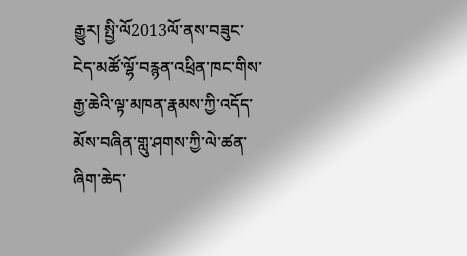རྒྱུར། སྤྱི་ལོ2013ལོ་ནས་བཟུང་ངེད་མཚོ་ལྷོ་བརྙན་འཕྲིན་ཁང་གིས་རྒྱ་ཆེའི་ལྟ་མཁན་རྣམས་ཀྱི་འདོད་མོས་བཞིན་གླུ་ཤགས་ཀྱི་ལེ་ཚན་ཞིག་ཆེད་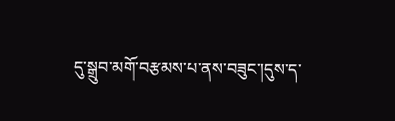དུ་སྒྲུབ་མགོ་བརྩམས་པ་ནས་བཟུང་།དུས་ད་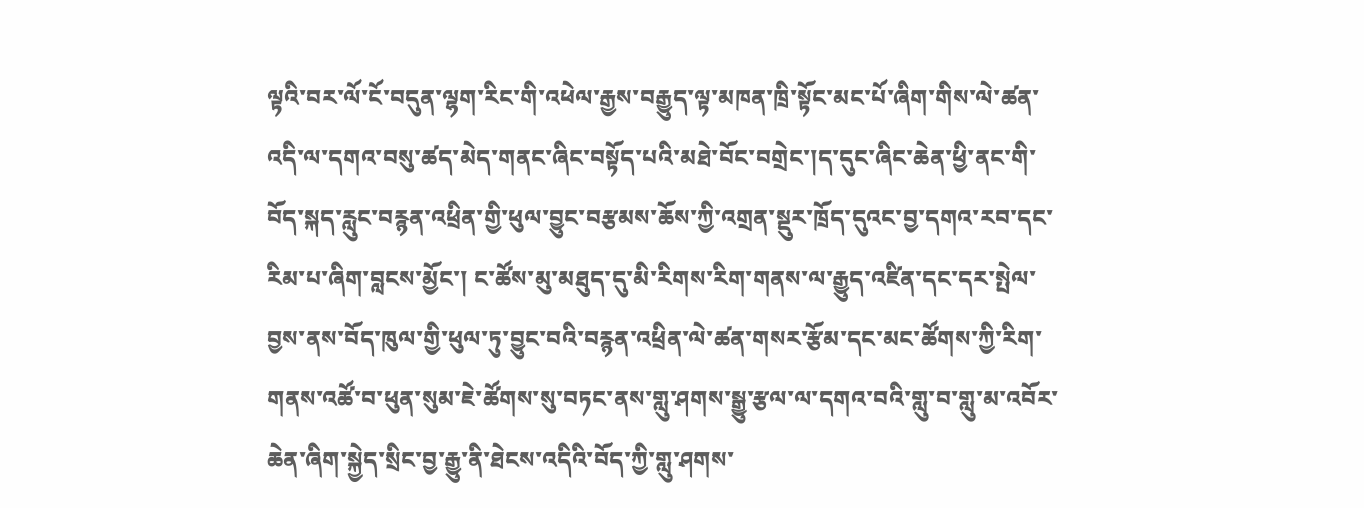ལྟའི་བར་ལོ་ངོ་བདུན་ལྷག་རིང་གི་འཕེལ་རྒྱས་བརྒྱུད་ལྟ་མཁན་ཁྲི་སྟོང་མང་པོ་ཞིག་གིས་ལེ་ཚན་འདི་ལ་དགའ་བསུ་ཚད་མེད་གནང་ཞིང་བསྟོད་པའི་མཐེ་བོང་བགྲེང་།ད་དུང་ཞིང་ཆེན་ཕྱི་ནང་གི་བོད་སྐད་རླུང་བརྙན་འཕྲིན་གྱི་ཕུལ་བྱུང་བརྩམས་ཆོས་ཀྱི་འགྲན་སྡུར་ཁྲོད་དུའང་བྱ་དགའ་རབ་དང་རིམ་པ་ཞིག་བླངས་མྱོང་། ང་ཚོས་མུ་མཐུད་དུ་མི་རིགས་རིག་གནས་ལ་རྒྱུད་འཛིན་དང་དར་སྤེལ་བྱས་ནས་བོད་ཁུལ་གྱི་ཕུལ་ཏུ་བྱུང་བའི་བརྙན་འཕྲིན་ལེ་ཚན་གསར་རྩོམ་དང་མང་ཚོགས་ཀྱི་རིག་གནས་འཚོ་བ་ཕུན་སུམ་ཇེ་ཚོགས་སུ་བཏང་ནས་གླུ་ཤགས་སྒྱུ་རྩལ་ལ་དགའ་བའི་གླུ་བ་གླུ་མ་འབོར་ཆེན་ཞིག་སྐྱེད་སྲིང་བྱ་རྒྱུ་ནི་ཐེངས་འདིའི་བོད་ཀྱི་གླུ་ཤགས་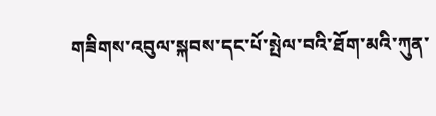གཟིགས་འབུལ་སྐབས་དང་པོ་སྤེལ་བའི་ཐོག་མའི་ཀུན་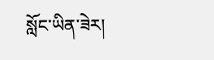སློང་ཡིན་ཟེར།